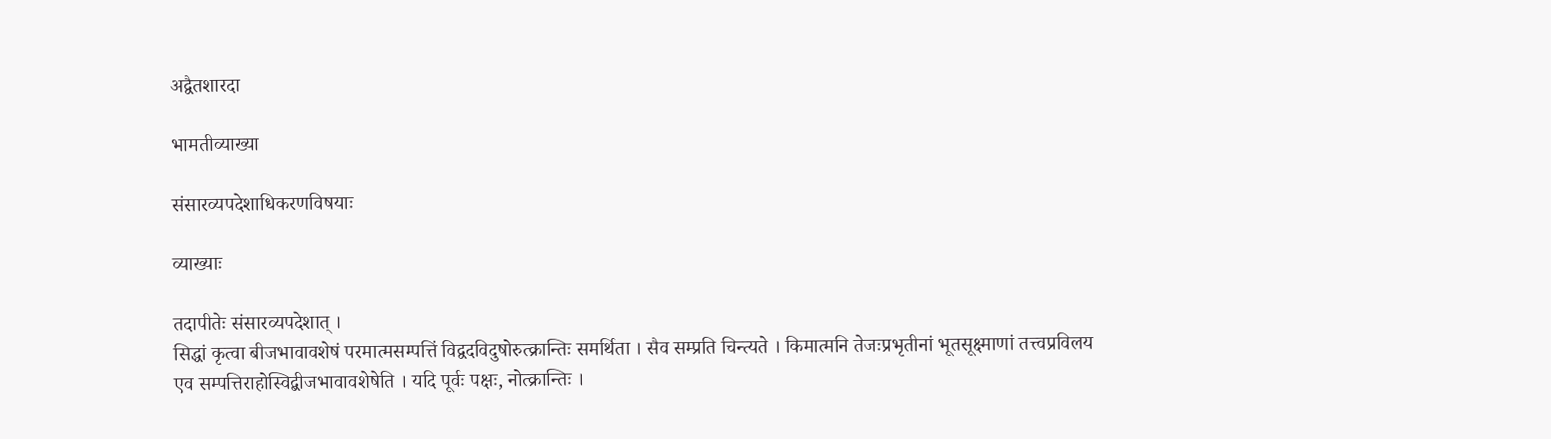अद्वैतशारदा

भामतीव्याख्या

संसारव्यपदेशाधिकरणविषयाः

व्याख्याः

तदापीतेः संसारव्यपदेशात् ।
सिद्धां कृत्वा बीजभावावशेषं परमात्मसम्पत्तिं विद्वदविदुषोरुत्क्रान्तिः समर्थिता । सैव सम्प्रति चिन्त्यते । किमात्मनि तेजःप्रभृतीनां भूतसूक्ष्माणां तत्त्वप्रविलय एव सम्पत्तिराहोस्विद्बीजभावावशेषेति । यदि पूर्वः पक्षः, नोत्क्रान्तिः ।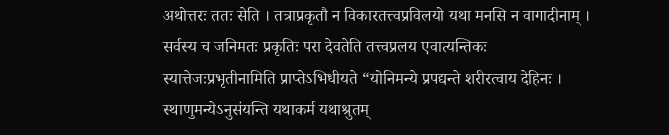अथोत्तरः ततः सेति । तत्राप्रकृतौ न विकारतत्त्वप्रविलयो यथा मनसि न वागादीनाम् । सर्वस्य च जनिमतः प्रकृतिः परा देवतेति तत्त्वप्रलय एवात्यन्तिकः स्यात्तेजःप्रभृतीनामिति प्राप्तेऽभिधीयते “योनिमन्ये प्रपद्यन्ते शरीरत्वाय देहिनः । स्थाणुमन्येऽनुसंयन्ति यथाकर्म यथाश्रुतम्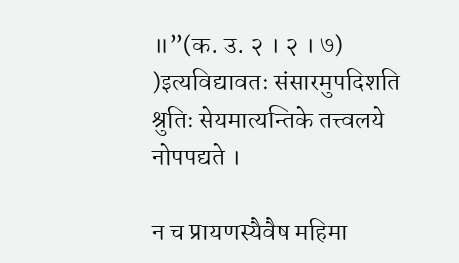॥”(क. उ. २ । २ । ७) )इत्यविद्यावतः संसारमुपदिशति श्रुतिः सेयमात्यन्तिके तत्त्वलये नोपपद्यते ।

न च प्रायणस्यैवैष महिमा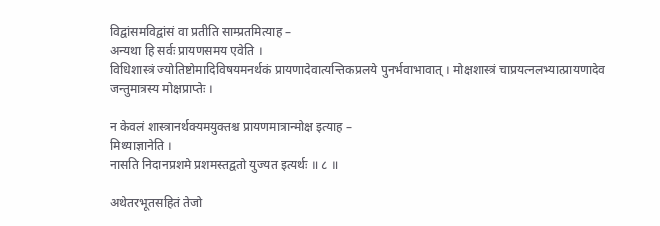विद्वांसमविद्वांसं वा प्रतीति साम्प्रतमित्याह –
अन्यथा हि सर्वः प्रायणसमय एवेति ।
विधिशास्त्रं ज्योतिष्टोमादिविषयमनर्थकं प्रायणादेवात्यन्तिकप्रलये पुनर्भवाभावात् । मोक्षशास्त्रं चाप्रयत्नलभ्यात्प्रायणादेव जन्तुमात्रस्य मोक्षप्राप्तेः ।

न केवलं शास्त्रानर्थक्यमयुक्तश्च प्रायणमात्रान्मोक्ष इत्याह –
मिथ्याज्ञानेति ।
नासति निदानप्रशमे प्रशमस्तद्वतो युज्यत इत्यर्थः ॥ ८ ॥

अथेतरभूतसहितं तेजो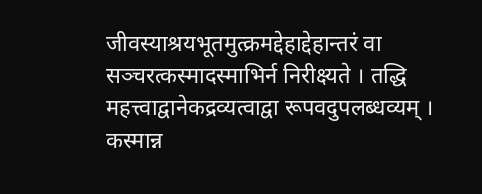जीवस्याश्रयभूतमुत्क्रमद्देहाद्देहान्तरं वा सञ्चरत्कस्मादस्माभिर्न निरीक्ष्यते । तद्धि महत्त्वाद्वानेकद्रव्यत्वाद्वा रूपवदुपलब्धव्यम् । कस्मान्न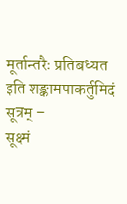मूर्तान्तरैः प्रतिबध्यत इति शङ्कामपाकर्तुमिदं सूत्रम् –
सूक्ष्मं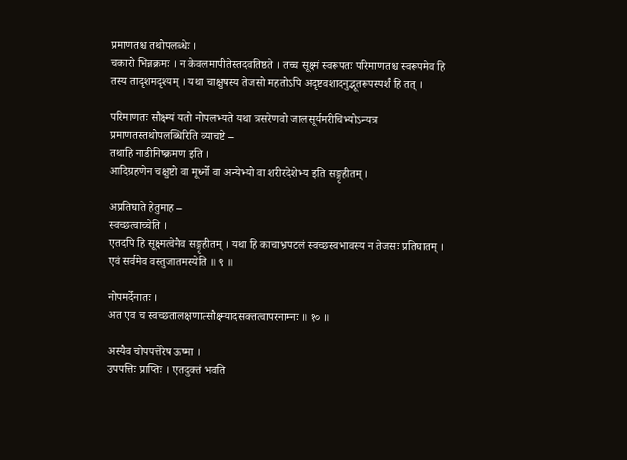प्रमाणतश्च तथोपलब्धेः ।
चकारो भिन्नक्रमः । न केवलमापीतेस्तदवतिष्ठते । तच्च सूक्ष्मं स्वरूपतः परिमाणतश्च स्वरूपमेव हि तस्य तादृशमदृश्यम् । यथा चाक्षुषस्य तेजसो महतोऽपि अदृष्टवशादनुद्भूतरूपस्पर्शं हि तत् ।

परिमाणतः सौक्ष्म्यं यतो नोपलभ्यते यथा त्रसरेणवो जालसूर्यमरीचिभ्योऽन्यत्र प्रमाणतस्तथोपलब्धिरिति व्याचष्टे –
तथाहि नाडीनिष्क्रमण इति ।
आदिग्रहणेन चक्षुष्टो वा मूर्ध्नो वा अन्येभ्यो वा शरीरदेशेभ्य इति सङ्गृहीतम् ।

अप्रतिघाते हेतुमाह –
स्वच्छत्वाच्चेति ।
एतदपि हि सूक्ष्मत्वेनैव सङ्गृहीतम् । यथा हि काचाभ्रपटलं स्वच्छस्वभावस्य न तेजसः प्रतिघातम् । एवं सर्वमेव वस्तुजातमस्येति ॥ ९ ॥

नोपमर्देनातः ।
अत एव च स्वच्छतालक्षणात्सौक्ष्म्यादसक्तत्वापरनाम्नः ॥ १० ॥

अस्यैव चोपपत्तेरेष ऊष्मा ।
उपपत्तिः प्राप्तिः । एतदुक्तं भवति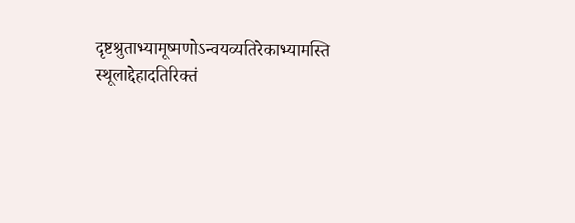दृष्टश्रुताभ्यामूष्मणोऽन्वयव्यतिरेकाभ्यामस्ति स्थूलाद्देहादतिरिक्तं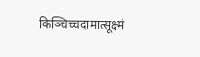किञ्चिच्चदामात्सूक्ष्मं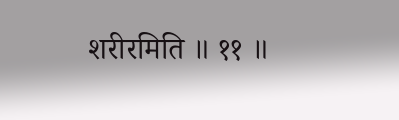शरीरमिति ॥ ११ ॥